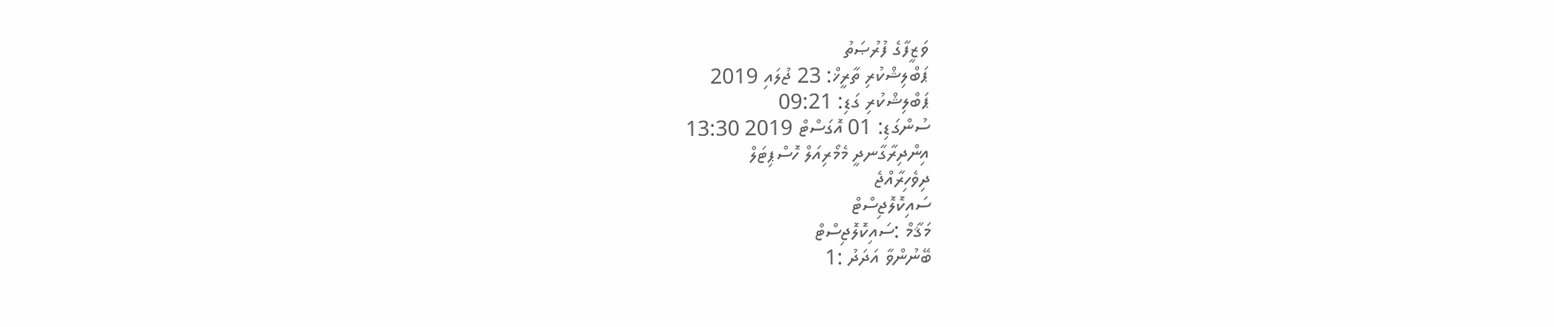ވަޒީފާގެ ފުރުޞަތު
ޕަބްލިޝްކުރި ތާރީޚް: 23 ޖުލައި 2019
ޕަބްލިޝްކުރި ގަޑި: 09:21
ސުންގަޑި: 01 އޮގަސްޓް 2019 13:30
އިންދިރާގާނދީ މެމޯރިއަލް ހޮސްޕިޓަލް
ދިވެހިރާއްޖެ
ސައިކޮލޮޖިސްޓް
މަޤާމް :ސައިކޮލޮޖިސްޓް
ބޭނުންވާ އަދަދު :1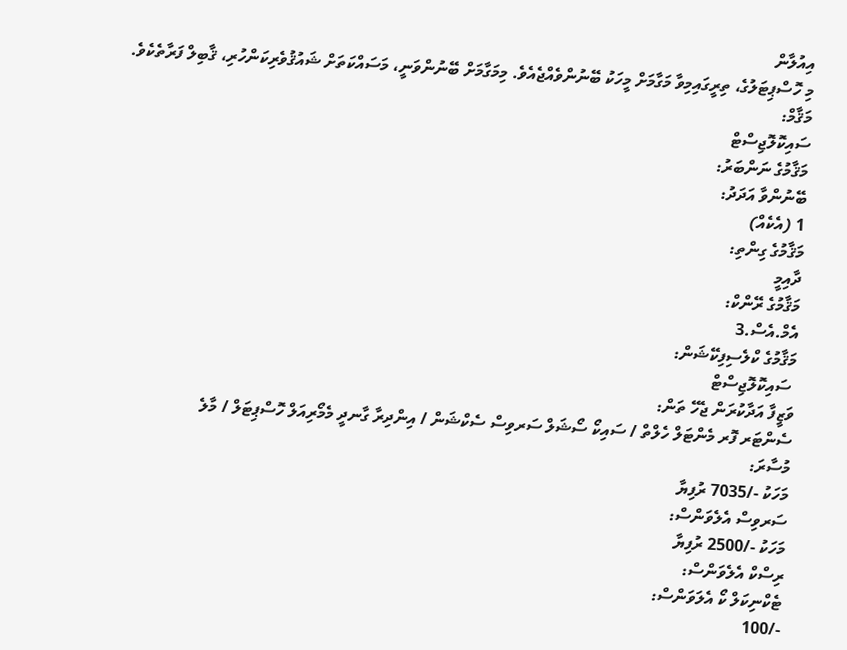އިއުލާން
މި ހޮސްޕިޓަލުގެ، ތިރީގައިމިވާ މަގާމަށް މީހަކު ބޭނުންވެއްޖެއެވެ. މިމަގާމަށް ބޭނުންވަނީ، މަސައްކަތަށް ޝައުޤުވެރިކަންހުރި، ޤާބިލް ފަރާތެކެވެ.
މަޤާމް:
ސައިކޮލޮޖިސްޓް
މަޤާމުގެ ނަންބަރު:
ބޭނުންވާ އަދަދު:
1 (އެކެއް)
މަޤާމުގެ ގިންތި:
ދާއިމީ
މަޤާމުގެ ރޭންކް:
އެމް.އެސް.3
މަޤާމުގެ ކްލެސިފިކޭޝަން:
 ސައިކޮލޮޖިސްޓް
ވަޒީފާ އަދާކުރަން ޖެހޭ ތަން:
ސެންޓަރ ފޮރ މެންޓަލް ހެލްތް / ސައިކޯ ސޯޝަލް ސަރވިސް ސެކްޝަން / އިންދިރާ ގާނދީ މެމޯރިއަލް ހޮސްޕިޓަލް / މާލެ
މުސާރަ:
މަހަކު -/7035 ރުފިޔާ
ސަރވިސް އެލެވަންސް:
މަހަކު -/2500 ރުފިޔާ
ރިސްކް އެލެވަންސް:
ޓެކްނިކަލް ކޯ އެލަވަންސް:
-/100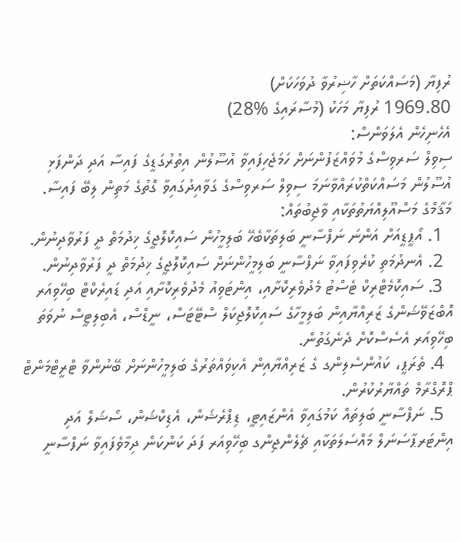ރުފިޔާ (މަސައްކަތަށް ހާޟިރުވާ ދުވަހަކަށް)
1969.80 ރުފިޔާ މަހަކު (މުސާރައިގެ %28)
އެހެނިހެން އެލަވަންސް:
ސިވިލް ސަރވިސްގެ މުވައްޒަފުންނަށް ހަމަޖެހިފައިވާ އުސޫލުން އިތުރުގަޑީގެ ފައިސާ އަދި ދަންފަޅި އުސޫލުން މަސައްކަތްކުރައްވާނަމަ ސިވިލް ސަރވިސްގެ ގަވާއިދުގައިވާ ގޮތުގެ މަތިން ލިބޭ ފައިސާ.
މަޤާމްގެ މަސްއޫލިއްޔަތުތަކާއި ވާޖިބުތައް:
  1. އޯޕީޑީއަށް އަންނަ ނަފްސާނީ ބަލިތަކާބެހޭ ބަލިމީހުން ސައިކޮލޮޖީގެ ޚިދުމަތް ދީ ފަރުވާދިނުން.
  2. އެނދުމަތި ކުރެވިފައިވާ ނަފްސާނީ ބަލިމީހުންނަށް ސައިކޮލޮޖީގެ ޚިދުމަތް ދީ ފަރުވާދިނުން.
  3. ސައިކޮމެޓްރިކް ޓެސްޓު މެދުވެރިކޮށާއި، އިންޓަވިއު މެދުވެރިކޮށާއި އަދި ޑައިރެކްޓް ބިހޭވިއަރ އޮބްޒަވޭޝަންގެ ޒަރިއްޔާއިން ބަލިމީހާގެ ސައިކޮލޮޖިކަލް ސްޓޭޓަސް، ނީޑްސް، އެބިލިޓީސް ނުވަތަ ބިހޭވިއަރ އެސެސްކޮށް ދެނެގަތުން.
  4. ތެރަޕީ، ކައުންސެލިންގ ގެ ޒަރިއްޔާއިން އެކިވައްތަރުގެ ބަލިމީހުންނަށް ބޭނުންވާ ޓްރީޓްމަންޓް ޕްރޮގްރާމް ތައްޔާރުކުރުން.
  5. ނަފްސާނީ ބަލިތައް ކަމުގައިވާ އެންޒައިޓީ، ޑިޕްރެޝަން، އެޑިކްޝަން، ސޯޝަލް އަދި އިންޓަރޕާސަނަލް މައްސަލަތަކާއި ޗެލެންޖިންގ ބިހޭވިއަރ ފަދަ ކަންކަން ދިމާވެފައިވާ ނަފްސާނީ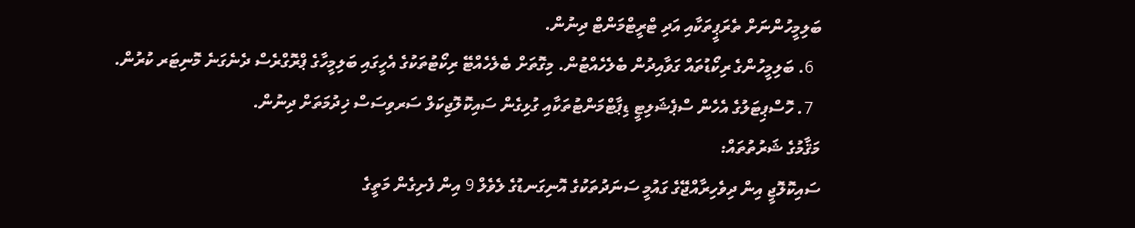ބަލިމީހުންނަށް ތެރަޕީތަކާއި އަދި ޓްރީޓްމަންޓް ދިނުން.
  6. ބަލިމީހުންގެ ރިކޯޑުތައް ގަވާއިދުން ބެލެހެއްޓުން. މިގޮތަށް ބެލެހެއްޓޭ ރިކޯޓުތަކުގެ އެހީގައި ބަލިމީހާގެ ޕްރޮގްރެސް ދެނެގަނެ މޮނިޓަރ ކުރުން.
  7. ހޮސްޕިޓަލުގެ އެހެން ސްޕެޝަލިޓީ ޑިޕާޓްމަންޓުތަކާއި ގުޅިގެން ސައިކޮލޮޖިކަލް ސަރވިސަސް ޚިދުމަތަށް ދިނުން.
މަޤާމުގެ ޝަރުތުތައް:
ސައިކޮލޮޖީ އިން ދިވެހިރާއްޖޭގެ ގައުމީ ސަނަދުތަކުގެ އޮނިގަނޑުގެ ލެވެލް 9 އިން ފެށިގެން މަތީގެ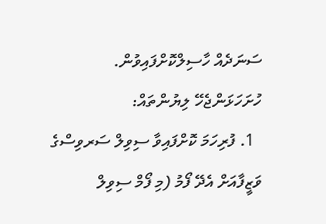ސަނަދެއް ހާސިލްކޮށްފައިވުން.
ހުށަހަޅަންޖެހޭ ލިޔުންތައް:
  1. ފުރިހަމަ ކޮށްފައިވާ ސިވިލް ސަރވިސްގެ ވަޒީފާއަށް އެދޭ ފޯމު (މި ފޯމް ސިވިލް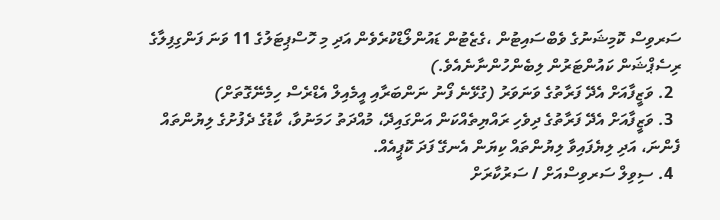ސަރވިސް ކޮމިޝަނުގެ ވެބްސައިޓުން ،ގެޒެޓުން ޑައުންލޯޑްކުރެވެން އަދި މި ހޮސްޕިޓަލުގެ 11 ވަނަ ފަންގިފިލާގެ ރިސެޕްޝަން ކައުންޓަރުން ލިބެންހުންނާނެއެވެ.)
  2. ވަޒީފާއަށް އެދޭ ފަރާތުގެ ވަނަވަރު (ގުޅޭނެ ފޯނު ނަންބަރާއި އީމެއިލް އެޑްރެސް ހިމެނޭގޮތަށް)
  3. ވަޒީފާއަށް އެދޭ ފަރާތުގެ ދިވެހި ރައްޔިތެއްކަން އަންގައިދޭ، މުއްދަތު ހަމަނުވާ، ކާޑުގެ ދެފުށުގެ ލިޔުންތައް ފެންނަ، އަދި ލިޔެފައިވާ ލިޔުންތައް ކިޔަން އެނގޭ ފަދަ ކޮޕީއެއް.
  4. ސިވިލް ސަރވިސްއަށް / ސަރުކާރަށް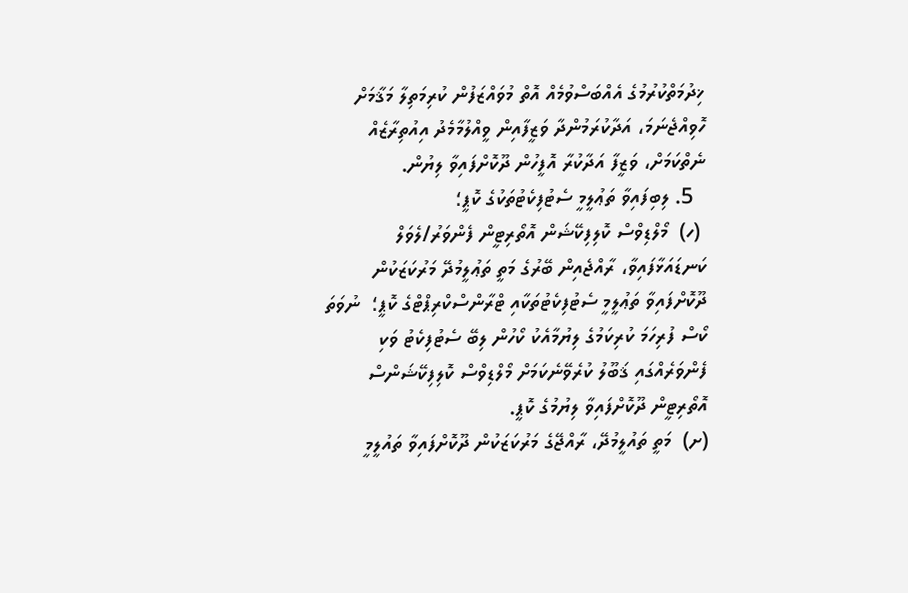ޚިދުމަތްކުރުމުގެ އެއްބަސްވުމެއް އޮތް މުވައްޒަފުން ކުރިމަތިލާ މަޤާމަށް ހޮވިއްޖެނަމަ، އަދާކުރަމުންދާ ވަޒީފާއިން ވީއްލުމާމެދު އިއުތިރާޒެއް ނެތްކަމަށް، ވަޒީފާ އަދާކުރާ އޮފީހުން ދޫކޮށްފައިވާ ލިޔުން.
  5. ލިބިފައިވާ ތަޢުލީމީ ސެޓުފިކެޓުތަކުގެ ކޮޕީ؛
 (ހ)  މޯލްޑިވްސް ކޮލިފިކޭޝަން އޮތޯރިޓީން ފެންވަރު/ލެވަލް ކަނޑައަޅާފައިވާ، ރާއްޖެއިން ބޭރުގެ މަތީ ތަޢުލީމުދޭ މަރުކަޒަކުން ދޫކޮށްފައިވާ ތަޢުލީމީ ސެޓުފިކެޓުތަކާއި ޓްރާންސްކްރިޕްޓްގެ ކޮޕީ؛  ނުވަތަ ކޯސް ފުރިހަމަ ކުރިކަމުގެ ލިޔުމާއެކު ކޯހުން ލިބޭ ސެޓުފިކެޓު ވަކި ފެންވަރެއްގައި ޤަބޫލު ކުރެވޭނެކަމަށް މޯލްޑިވްސް ކޮލިފިކޭޝަންސް އޮތޯރިޓީން ދޫކޮށްފައިވާ ލިޔުމުގެ ކޮޕީ.
(ށ)  މަތީ ތައުލީމުދޭ، ރާއްޖޭގެ މަރުކަޒަކުން ދޫކޮށްފައިވާ ތައުލީމީ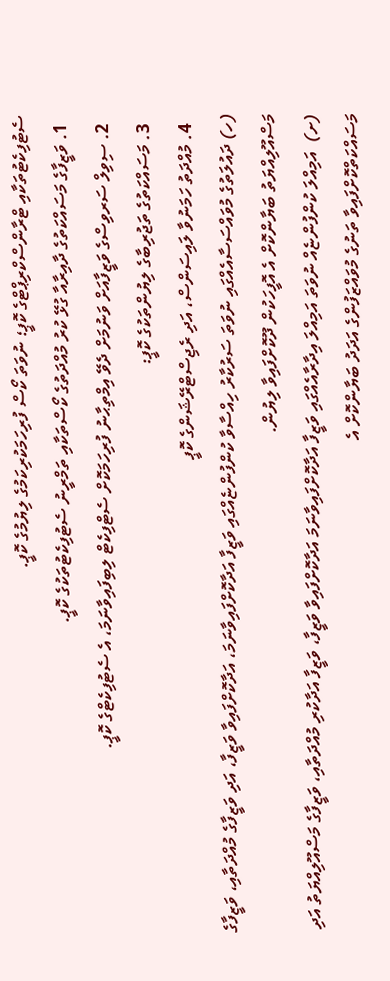ސެޓުފިކެޓުތަކާއި ޓްރާންސްކްރިޕްޓްގެ ކޮޕީ؛ ނުވަތަ ކޯސް ފުރިހަމަކުރިކަމުގެ ލިޔުމުގެ ކޮޕީ.
  1. ވަޒީފާގެ މަސައްކަތުގެ ދާއިރާއާ ގުޅޭ ކުރު މުއްދަތުގެ ކޯސްތަކާއި ތަމްރީނު ސެޓުފިކެޓުތަކުގެ ކޮޕީ.
  2. ސިވިލް ސަރވިސްގެ ވަޒީފާއަށް ވަނުމަށް ދެވޭ އިމްތިޙާނު ފުރިހަމަކޮށް ސެޓްފިކެޓް ލިބިފައިވާނަމަ، އެ ސެޓުފިކެޓްގެ ކޮޕީ.
  3. މަސައްކަތުގެ ތަޖުރިބާގެ ލިޔުންތަކުގެ ކޮޕީ:
  4. މުއްދަތު ހަމަނުވާ ލައިސަންސް، އަދި ރެޖިސްޓްރޭޝަންގެ ކޮޕީ
(ހ) ދައުލަތުގެ މުވައްސަސާއެއްގައި ނުވަތަ ސަރުކާރު ހިއްސާވާ ކުންފުންޏެއްގައި ވަޒީފާ އަދާކޮށްފައިވާނަމަ، އަދާކޮށްފައިވާ ވަޒީފާ، އަދި ވަޒީފާގެ މުއްދަތާއި، ވަޒީފާގެ މަސްއޫލިއްޔަތު ބަޔާންކޮށް އެ އޮފީހަކުން ދޫކޮށްފައިވާ ލިޔުން.
(ށ)  އަމިއްލަ ކުންފުންޏެއް ނުވަތަ އަމިއްލަ އިދާރާއެއްގައި ވަޒީފާ އަދާކޮށްފައިވާނަމަ އަދާކޮށްފައިވާ ވަޒީފާ، ވަޒީފާ އަދާކުރި މުއްދަތާއި، ވަޒީފާގެ މަސްއޫލިއްޔަތު އަދި މަސައްކަތްކޮށްފައިވާ ތަނުގެ މުވައްޒަފުންގެ އަދަދު ބަޔާންކޮށް އެ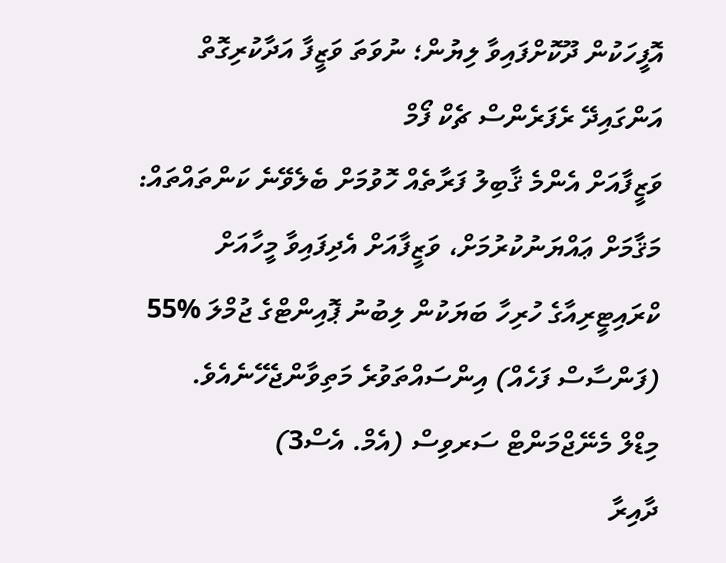އޮފީހަކުން ދޫކޮށްފައިވާ ލިޔުން؛ ނުވަތަ ވަޒީފާ އަދާކުރިގޮތް އަންގައިދޭ ރެފަރެންސް ޗެކް ފޯމް
ވަޒީފާއަށް އެންމެ ޤާބިލު ފަރާތެއް ހޮވުމަށް ބެލެވޭނެ ކަންތައްތައް:
މަޤާމަށް ޢައްޔަނުކުރުމަށް، ވަޒީފާއަށް އެދިފައިވާ މީހާއަށް ކްރައިޓީރިއާގެ ހުރިހާ ބަޔަކުން ލިބުނު ޕޮއިންޓްގެ ޖުމްލަ %55 (ފަންސާސް ފަހެއް) އިންސައްތަވުރެ މަތިވާންޖެހޭނެއެވެ.
މިޑްލް މެނޭޖްމަންޓް ސަރވިސް (އެމް. އެސް3)
ދާއިރާ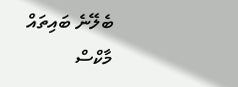ބެލޭނެ ބައިތައް
މާކްސް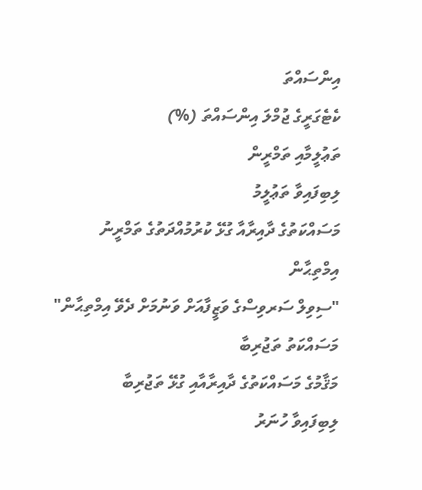އިންސައްތަ
ކެޓެގަރީގެ ޖުމްލަ އިންސައްތަ (%)
ތަޢުލީމާއި ތަމްރީން
ލިބިފައިވާ ތަޢުލީމު
މަސައްކަތުގެ ދާއިރާއާ ގުޅޭ ކުރުމުއްދަތުގެ ތަމްރީނު
އިމްތިޙާން
"ސިވިލް ސަރވިސްގެ ވަޒީފާއަށް ވަނުމަށް ދެވޭ އިމްތިޙާން"
މަސައްކަތު ތަޖުރިބާ
މަޤާމުގެ މަސައްކަތުގެ ދާއިރާއާއި ގުޅޭ ތަޖުރިބާ
ލިބިފައިވާ ހުނަރު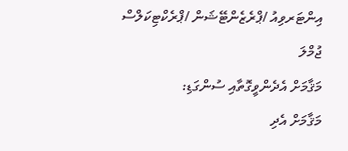އިންޓަރވިއު /ޕްރެޒެންޓޭޝަން /ޕްރެކްޓިކަލްސް
ޖުމްލަ
މަޤާމަށް އެދެންވީގޮތާއި ސުންގަޑި:
މަޤާމަށް އެދި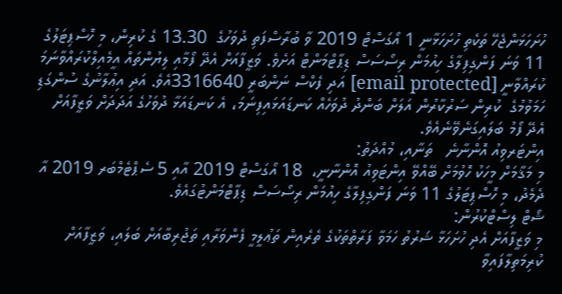ހުށަހަޅަންޖެހޭ ތަކެތި ހުށަހަޅާނީ 1 އޯގަސްޓް 2019 ވާ ބުރާސްފަތި ދުވަހުގެ  13.30 ގެ ކުރިން، މި ހޮސްޕިޓަލުގެ 11 ވަނަ ފަންގިފިލާގެ ހިއުމަން ރިސޯސަސް ޑިޕާޓްމަންޓް އަށެވެ. ވަޒީފާއަށް އެދޭ ފޯމާއި ލިޔުންތައް އީމެއިލްކުރައްވާނަމަ ކުރައްވާނީ [email protected] އަދި ފެކްސް ނަންބަރީ 3316640އެވެ. އަދި އިޢުލާނުގެ ސުންގަޑި ހަމަވުމުގެ  ކުރިން ސަރުކާރުން އަލަށް ބަންދު ދުވަހެއް ކަނޑައަޅައިފިނަމަ، އެ ކަނޑައަޅާ ދުވަހުގެ އަދަދަށް ވަޒީފާއަށް އެދޭ ފޯމު ބަލައިގަނެވޭނެއެވެ.
އިންޓަރވިއު އޮންނާނެ   ތަނާއި، މުއްދަތު:
މި މަޤާމަށް މީހަކު ހޮވުމަށް ބޭއްވޭ އިންޓަވިއު އޮންނާނީ،  18 އޯގަސްޓް 2019 އާއި 5 ސެޕްޓެމްބަރ 2019 އާ ދެމެދު، މި ހޮސްޕިޓަލުގެ 11 ވަނަ ފަންގިފިލާގެ ހިއުމަން ރިސޯސަސް ޑިޕާޓްމަންޓުގައެވެ.
ޝޯޓް ލިސްޓްކުރުން:
މި ވަޒީފާއަށް އެދި ހުށަހަޅާ ޝަރުތު ހަމަވާ ފަރާތްތަކުގެ ތެރެއިން ތަޢުލީމީ ފެންވަރާއި ތަޖުރިބާއަށް ބަލައި، ވަޒީފާއަށް ކުރިމަތިލާފައިވާ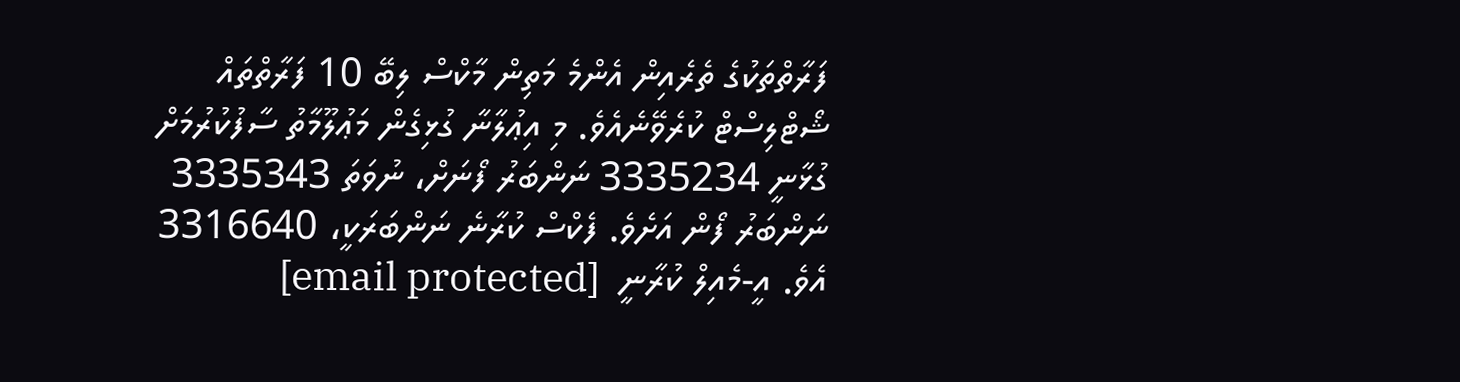ފަރާތްތަކުގެ ތެރެއިން އެންމެ މަތިން މާކްސް ލިބޭ 10 ފަރާތްތައް ޝޯޓްލިސްޓް ކުރެވޭނެއެވެ. މި އިޢުލާނާ ގުޅިގެން މަޢުލޫމާތު ސާފުކުރުމަށް ގުޅާނީ 3335234 ނަންބަރު ފޯނަށް، ނުވަތަ 3335343 ނަންބަރު ފޯން އަށެވެ. ފެކްސް ކުރާނެ ނަންބަރަކީ، 3316640 އެވެ. އީ-މެއިލް ކުރާނީ  [email protected]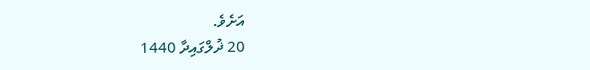އަށެވެ.
20 ޛުލްގައިދާ 1440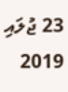23 ޖުލައި 2019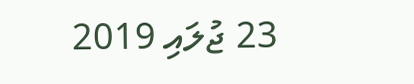23 ޖުލައި 2019